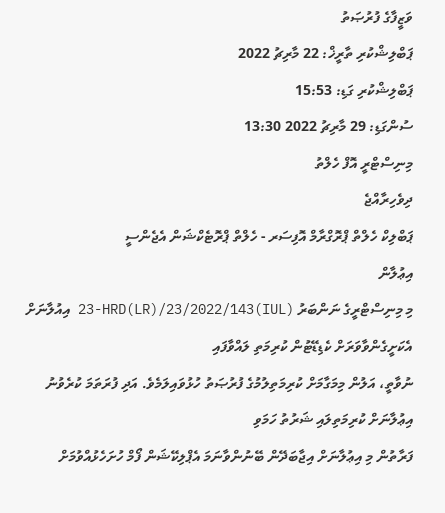ވަޒީފާގެ ފުރުޞަތު
ޕަބްލިޝްކުރި ތާރީޚް: 22 މާރިޗު 2022
ޕަބްލިޝްކުރި ގަޑި: 15:53
ސުންގަޑި: 29 މާރިޗު 2022 13:30
މިނިސްޓްރީ އޮފް ހެލްތު
ދިވެހިރާއްޖެ
ޕަބްލިކް ހެލްތް ޕްރޮގްރާމް އޮފިސަރ - ހެލްތް ޕްރޮޓެކްޝަން އެޖެންސީ
އިޢުލާން
މި މިނިސްޓްރީގެ ނަންބަރު (IUL)23-HRD(LR)/23/2022/143 އިއުލާނަށް އެކަށީގެންވާވަރަށް ކެޑިޑޭޓުން ކުރިމަތި ލައްވާފައި
ނުވާތީ، އަލުން މިމަގާމަށް ކުރިމަތިލުމުގެ ފުރުޞަތު ހުޅުވައިލަމެވެ. އަދި ފުރަތަމަ ކުރެވުނު އިޢުލާނަށް ކުރިމަތިލައި ޝަރުތު ހަމަވި
ފަރާތުން މި އިޢުލާނަށް އިޖާބަދޭން ބޭނުންވާނަމަ އެޕްލިކޭޝަން ފޯމް ހުށަހެޅުއްވުމަށް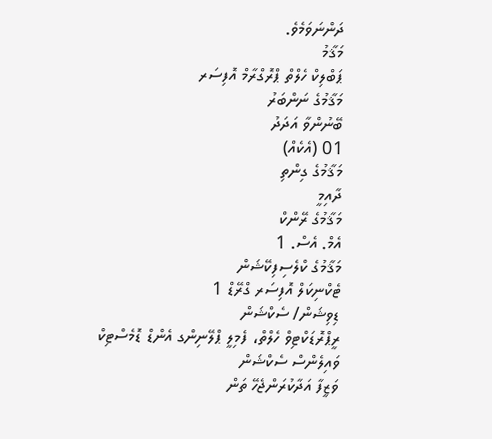ދަންނަވަމެވެ.
މަޤާމު
ޕަބްލިކް ހެލްތް ޕްރޮގްރާމް އޮފިސަރ
މަޤާމުގެ ނަންބަރު
ބޭނުންވާ އަދަދު
01 (އެކެއް)
މަޤާމުގެ ގިންތި
ދާއިމީ
މަޤާމުގެ ރޭންކް
އެމް. އެސް. 1
މަޤާމުގެ ކްލެސިފިކޭޝަން
ޓެކްނިކަލް އޮފިސަރ ގްރޭޑް 1
ޑިވިޝަން/ ސެކްޝަން
ރީޕްރޮޑަކްޓިވް ހެލްތް، ފެމިލީ ޕްލޭނިންގ އެންޑް ޑޮމެސްޓިކް ވައިލެންސް ސެކްޝަން
ވަޒީފާ އަދާކުރަންޖެހޭ ތަން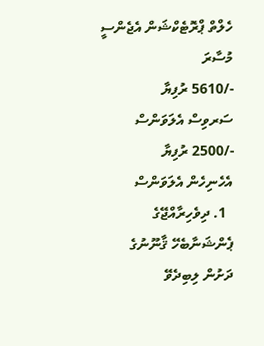ހެލްތް ޕްރޮޓެކްޝަން އެޖެންސީ
މުސާރަ
-/5610 ރުފިޔާ
ސަރވިސް އެލަވަންސް
-/2500 ރުފިޔާ
އެހެނިހެން އެލަވަންސް
  1. ދިވެހިރާއްޖޭގެ ޕެންޝަނާބެހޭ ޤާނޫނުގެ ދަށުން ލިބިދެވޭ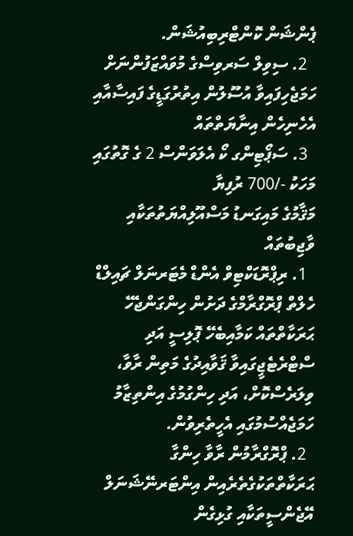ޕެންޝަން ކޮންޓްރިބިއުޝަން.
  2. ސިވިލް ސަރވިސްގެ މުވައްޒަފުންނަށް ހަމަޖެހިފައިވާ އުސޫލުން އިތުރުގަޑީގެ ފައިސާއާއި އެހެނިހެން އިނާޔަތްތައް
  3. ސަޕޯޓިންގ ކޯ އެލަވަންސް 2 ގެ ގޮތުގައި މަހަކު -/700 ރުފިޔާ
މަޤާމުގެ މައިގަނޑު މަސްއޫލިއްޔަތުތަކާއި ވާޖިބުތައް
  1. ރިޕްރޮޑަކްޓިވް އެންޑް މެޓަރނަލް ޗައިލްޑް ހެލްތް ޕްރޮގްރާމްގެ ދަށުން ހިންގަންޖެހޭ ޙަރަކާތްތައް ކަމާއިބެހޭ ޕޮލިސީ އަދި ސްޓްރެޓެޖީގައިވާ ޤަވާއިދުގެ މަތިން ރާވާ، ވިލަރެސްކޮށް، އަދި ހިންގުމުގެ އިންތިޒާމު ހަމަޖެއްސުމުގައި އެހީތެރިވުން.
  2. ޕްރޮގްރާމުން ރާވާ ހިންގާ ޙަރަކާތްތަކުގެތެރެއިން އިންޓަރނޭޝަނަލް އޭޖެންސީތަކާއި ގުޅިގެން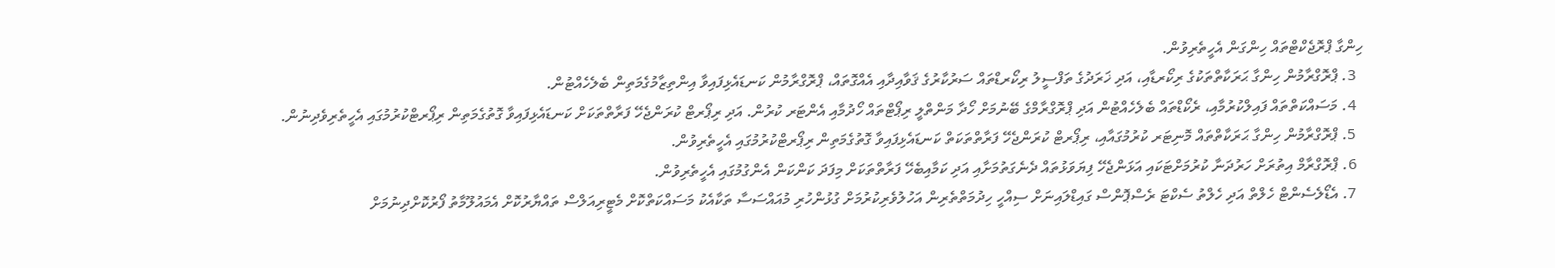ހިންގާ ޕްރޮޖެކްޓްތައް ހިންގަން އެހީތެރިވުން.
  3. ޕްރޮގްރާމުން ހިންގާ ޙަރަކާތްތަކުގެ ރިކޯރޑާއި، އަދި ޚަރަދުގެ ތަފްސީލު ރިކޯރޑްތައް ސަރުކާރުގެ ޤަވާއިދާއި އެއްގޮތައް، ޕްރޮގްރާމުން ކަނޑައެޅިފައިވާ އިންތިޒާމުގެމަތިން ބެލެހެއްޓުން.
  4. މަސައްކަތްތައް ފައިލްކުރުމާއި، ރެކޯޑްތައް ބެލެހެއްޓުން އަދި ޕްރޮގްރާމްގެ ބޭނުމަށް ހޯދާ މަންތްލީ ރިޕޯޓްތައް ހޯދުމާއި އެންޓަރ ކުރުން. އަދި ރިޕޯރޓް ކުރަންޖެހޭ ފަރާތްތަކަށް ކަނޑައެޅިފައިވާ ގޮތުގެމަތިން ރިޕޯރޓްކުރުމުގައި އެހީތެރިވެދިނުން.
  5. ޕްރޮގްރާމުން ހިންގާ ޙަރަކާތްތައް މޮނިޓަރ ކުރުމުގައާއި، ރިޕޯރޓް ކުރަންޖެހޭ ފަރާތްތަކަތް ކަނޑައެޅިފައިވާ ގޮތުގެމަތިން ރިޕޯރޓްކުރުމުގައި އެހީތެރިވުން.
  6. ޕްރޮގްރާމް އިތުރަށް ހަރުދަނާ ކުރުމަށްޓަކައި އަޅަންޖެހޭ ފިޔަވަޅުތައް ދެނެގަތުމަށާއި އަދި ކަމާއިބެހޭ ފަރާތްތަކަށް މިފަދަ ކަންކަން އެންގުމުގައި އެހީތެރިވުން.
  7. އެޑޯލެސެންޓް ހެލްތް އަދި ހެލްތު ސެކްޓަ ރެސްޕޮންސް ގައިޑްލައިނަށް ސިއްހީ ހިދުމަތްތެރިން އަހުލުވެރިކުރުމަށް ގުޅުންހުރި މުއައްސަސާ ތަކާއެކު މަސައްކަތްކޮށް މެޓީރިއަލްސް ތައްޔާރުކޮށް އެމައުލޫމާތު ފޯރުކޮށްދިނުމަށް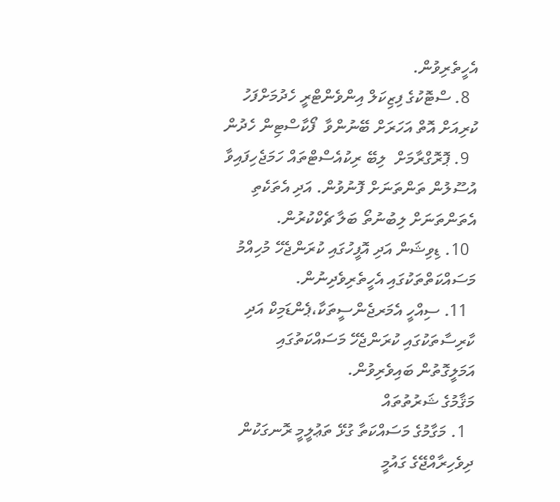އެހީތެރިވުން.
  8. ސްޓޮކުގެ ފިޒިކަލް އިންވެންޓްރީ ހެދުމަށްފަހު ކުރިއަށް އޮތް އަހަރަށް ބޭނުންވާ  ފޯކާސްޓިން ހެދުން
  9. ޕޮރޮގްރާމަށް  ލިބޭ ރިކުއެސްޓްތައް ހަމަޖެހިފައިވާ އުސޫލުން ތަންތަނަށް ފޮނުވުން. އަދި އެތަކެތި އެތަންތަނަށް ލިބުނުތޯ ބަލާ ޗެކްކުރުން.
  10. ޑިވިޝަން އަދި އޮފީހުގައި ކުރަންޖެހޭ މުހިއްމު މަސައްކަތްތަކުގައި އެހީތެރިވެދިނުން.
  11. ސިއްހީ އެމަރޖެންސީތަކާ،ޕެންޑަމިކް އަދި ކާރިސާތަކުގައި ކުރަންޖެހޭ މަސައްކަތުގައި އަމަލީގޮތުން ބައިވެރިވުން.
މަޤާމުގެ ޝަރުތުތައް
  1. މަގާމުގެ މަސައްކަތާ ގުޅޭ ތަޢުލީމީ ރޮނގަކުން ދިވެހިރާއްޖޭގެ ގައުމީ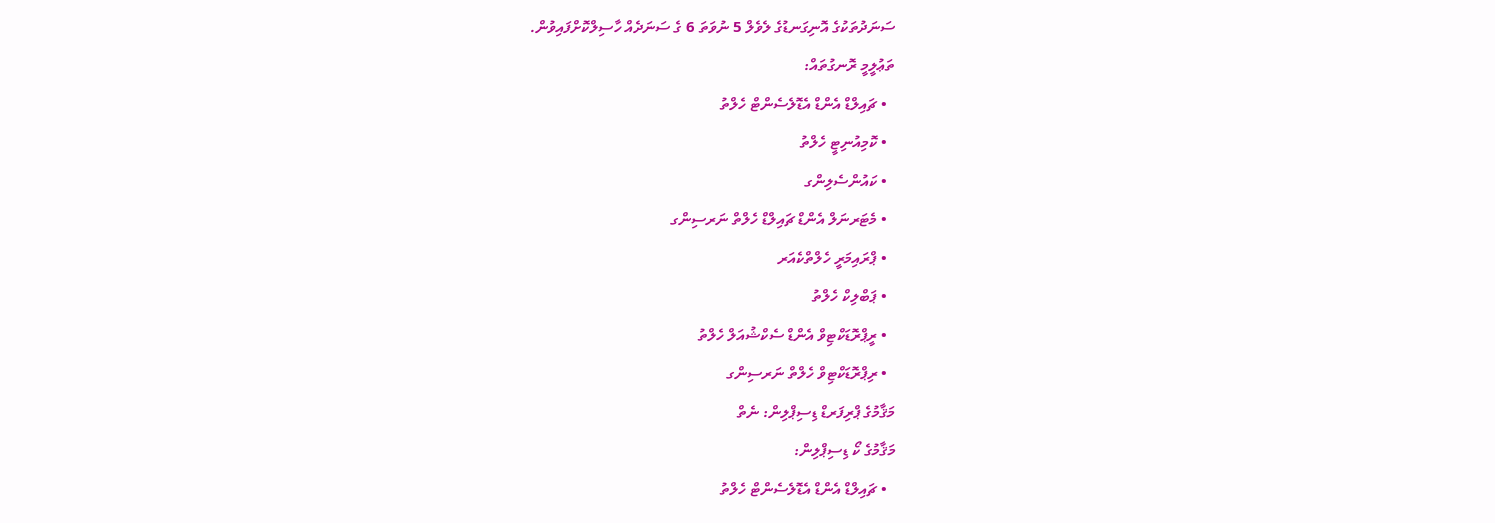ސަނަދުތަކުގެ އޮނިގަނޑުގެ ލެވެލް 5 ނުވަތަ 6 ގެ ސަނަދެއް ހާސިލްކޮށްފައިވުން.
ތަޢުލީމީ ރޮނގުތައް:
  • ޗައިލްޑް އެންޑް އެޑޮލެސެންޓް ހެލްތު
  • ކޮމިއުނިޓީ ހެލްތު
  • ކައުންސެލިންގ
  • މެޓަރނަލް އެންޑް ޗައިލްޑް ހެލްތް ނަރސިންގ
  • ޕްރައިމަރީ ހެލްތްކެއަރ
  • ޕަބްލިކް ހެލްތު
  • ރީޕްރޮޑަކްޓިވް އެންޑް ސެކްޝުއަލް ހެލްތު
  • ރިޕްރޮޑަކްޓިވް ހެލްތް ނަރސިންގ
މަޤާމުގެ ޕްރިފަރޑް ޑިސިޕްލިން: ނެތް
މަޤާމުގެ ކޯ ޑިސިޕްލިން:
  • ޗައިލްޑް އެންޑް އެޑޮލެސެންޓް ހެލްތު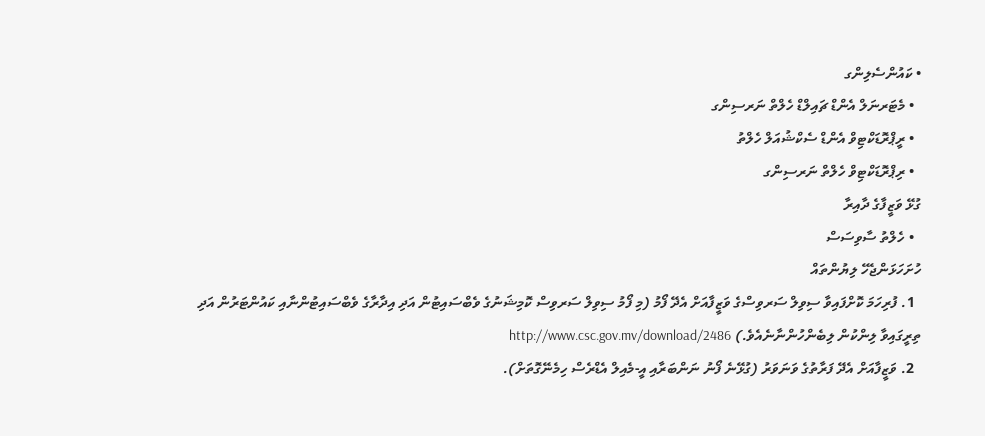• ކައުންސެލިންގ
  • މެޓަރނަލް އެންޑް ޗައިލްޑް ހެލްތް ނަރސިންގ
  • ރީޕްރޮޑަކްޓިވް އެންޑް ސެކްޝުއަލް ހެލްތު
  • ރިޕްރޮޑަކްޓިވް ހެލްތް ނަރސިންގ
ގުޅޭ ވަޒީފާގެ ދާއިރާ
  • ހެލްތު ސާވިސަސް
ހުށަހަޅަންޖެހޭ ލިޔުންތައް
  1. ފުރިހަމަ ކޮށްފައިވާ ސިވިލް ސަރވިސްގެ ވަޒީފާއަށް އެދޭ ފޯމު (މި ފޯމު ސިވިލް ސަރވިސް ކޮމިޝަނުގެ ވެބްސައިޓުން އަދި އިދާރާގެ ވެބްސައިޓުންނާއި ކައުންޓަރުން އަދި ތިރީގައިވާ ލިންކުން ލިބެންހުންނާނެއެވެ.) http://www.csc.gov.mv/download/2486
  2. ވަޒީފާއަށް އެދޭ ފަރާތުގެ ވަނަވަރު (ގުޅޭނެ ފޯނު ނަންބަރާއި އީ-މެއިލް އެޑްރެސް ހިމެނޭގޮތަށް).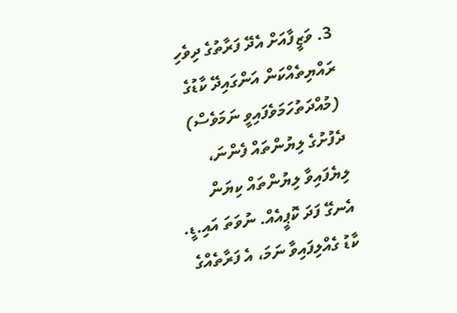3. ވަޒީފާއަށް އެދޭ ފަރާތުގެ ދިވެހި ރައްޔިތެއްކަން އަންގައިދޭ ކާޑުގެ (މުއްދަތުހަމަވެފައިވީ ނަމަވެސް) ދެފުށުގެ ލިޔުންތައް ފެންނަ، ލިޔެފައިވާ ލިޔުންތައް ކިޔަން އެނގޭ ފަދަ ކޮޕީއެއް. ނުވަތަ އައި.ޑީ. ކާޑު ގެއްލިފައިވާ ނަމަ، އެ ފަރާތެއްގެ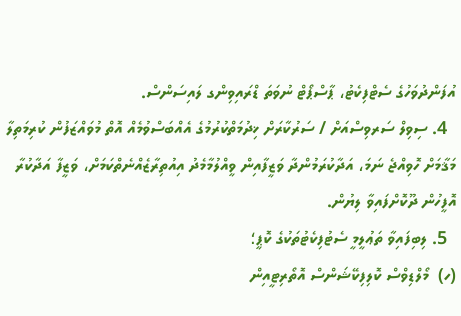އުފަންދުވަހުގެ ސެޓްފިކެޓު، ޕާސްޕޯޓް ނުވަތަ ޑްރައިވިންގ ލައިސަންސް.
  4. ސިވިލް ސަރވިސްއަށް / ސަރުކާރަށް ޚިދުމަތްކުރުމުގެ އެއްބަސްވުމެއް އޮތް މުވައްޒަފުން ކުރިމަތިލާ މަޤާމަށް ހޮވިއްޖެ ނަމަ، އަދާކުރަމުންދާ ވަޒީފާއިން ވީއްލުމާމެދު އިއުތިރާޒެއްނެތްކަމަށް، ވަޒީފާ އަދާކުރާ އޮފީހުން ދޫކޮށްފައިވާ ލިޔުން.
  5. ލިބިފައިވާ ތަޢުލީމީ ސެޓުފިކެޓުތަކުގެ ކޮޕީ؛
(ހ)  މޯލްޑިވްސް ކޮލިފިކޭޝަންސް އޮތޯރިޓީއިން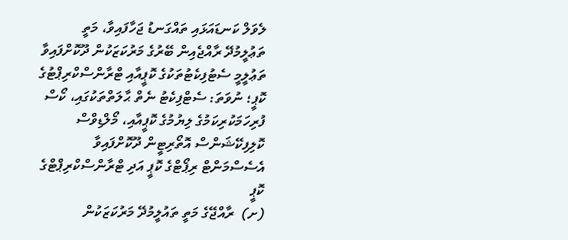ލެވަލް ކަނޑައަޅައި ތައްގަނޑު ޖަހާފައިވާ، މަތީ ތަޢުލީމުދޭ ރާއްޖެއިން ބޭރުގެ މަރުކަޒަކުން ދޫކޮށްފައިވާ ތަޢުލީމީ ސެޓުފިކެޓުތަކުގެ ކޮޕީއާއި ޓްރާންސްކްރިޕްޓުގެ ކޮޕީ؛ ނުވަތަ: ސެޓްފިކެޓު ނެތް ޙާލަތްތަކުގައި، ކޯސް ފުރިހަމަކުރިކަމުގެ ލިޔުމުގެ ކޮޕީއާއި، މޯލްޑިވްސް ކޮލިފިކޭޝަންސް އޮތޯރިޓީން ދޫކޮށްފައިވާ އެސެސްމަންޓް ރިޕޯޓްގެ ކޮޕީ އަދި ޓްރާންސްކްރިޕްޓްގެ ކޮޕީ
(ށ)  ރާއްޖޭގެ މަތީ ތައުލީމުދޭ މަރުކަޒަކުން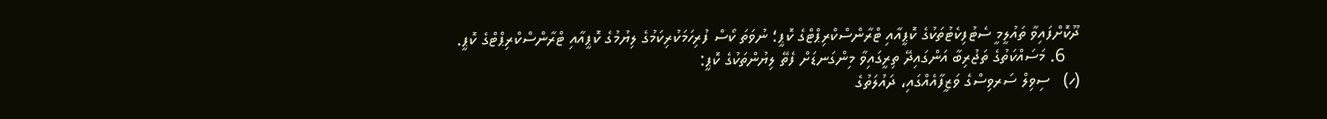ދޫކޮށްފައިވާ ތައުލީމީ ސެޓުފިކެޓުތަކުގެ ކޮޕީއާއި ޓްރާންސްކްރިޕްޓްގެ ކޮޕީ؛ ނުވަތަ ކޯސް ފުރިހަމަކުރިކަމުގެ ލިޔުމުގެ ކޮޕީއާއި ޓްރާންސްކްރިޕްޓްގެ ކޮޕީ.
   6. މަސައްކަތުގެ ތަޖުރިބާ އަންގައިދޭ ތިރީގައިވާ މިންގަނޑަށް ފެތޭ ލިޔުންތަކުގެ ކޮޕީ:
(ހ)   ސިވިލް ސަރވިސްގެ ވަޒީފާއެއްގައި، ދައުލަތުގެ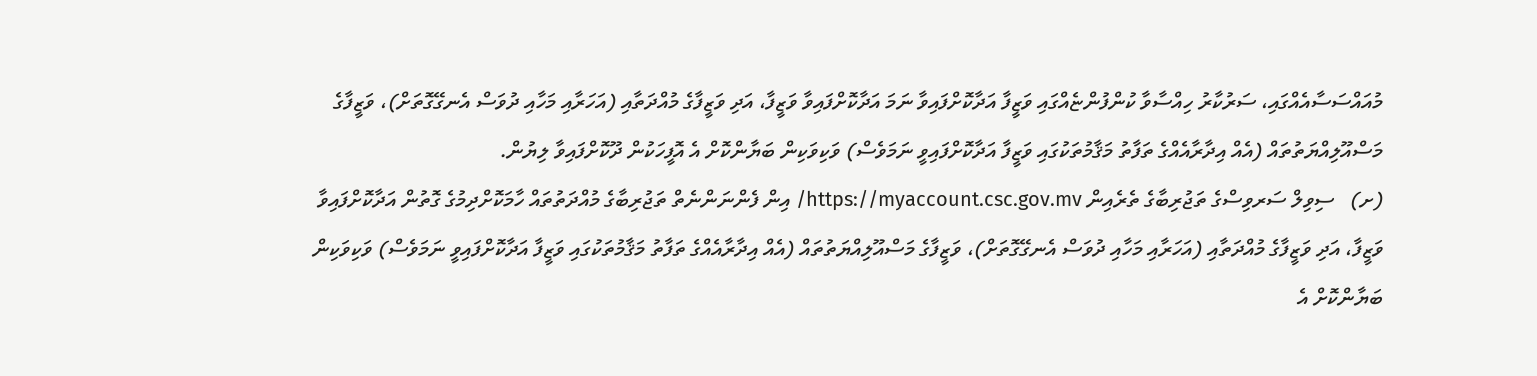މުއައްސަސާއެއްގައި، ސަރުކާރު ހިއްސާވާ ކުންފުންޏެއްގައި ވަޒީފާ އަދާކޮށްފައިވާ ނަމަ އަދާކޮށްފައިވާ ވަޒީފާ، އަދި ވަޒީފާގެ މުއްދަތާއި (އަހަރާއި މަހާއި ދުވަސް އެނގޭގޮތަށް)، ވަޒީފާގެ މަސްއޫލިއްޔަތުތައް (އެއް އިދާރާއެއްގެ ތަފާތު މަޤާމުތަކުގައި ވަޒީފާ އަދާކޮށްފައިވީ ނަމަވެސް) ވަކިވަކިން ބަޔާންކޮށް އެ އޮފީހަކުން ދޫކޮށްފައިވާ ލިޔުން.
(ށ)   ސިވިލް ސަރވިސްގެ ތަޖުރިބާގެ ތެރެއިން https://myaccount.csc.gov.mv/ އިން ފެންނަންނެތް ތަޖުރިބާގެ މުއްދަތުތައް ހާމަކޮށްދިމުގެ ގޮތުން އަދާކޮށްފައިވާ ވަޒީފާ، އަދި ވަޒީފާގެ މުއްދަތާއި (އަހަރާއި މަހާއި ދުވަސް އެނގޭގޮތަށް)، ވަޒީފާގެ މަސްއޫލިއްޔަތުތައް (އެއް އިދާރާއެއްގެ ތަފާތު މަޤާމުތަކުގައި ވަޒީފާ އަދާކޮށްފައިވީ ނަމަވެސް) ވަކިވަކިން ބަޔާންކޮށް އެ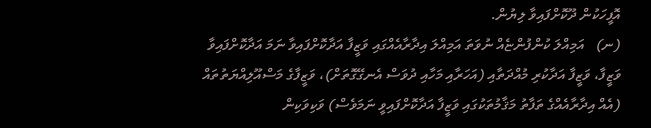އޮފީހަކުން ދޫކޮށްފައިވާ ލިޔުން.
(ނ)   އަމިއްލަ ކުންފުންޏެއް ނުވަތަ އަމިއްލަ އިދާރާއެއްގައި ވަޒީފާ އަދާކޮށްފައިވާ ނަމަ އަދާކޮށްފައިވާ ވަޒީފާ، ވަޒީފާ އަދާކުރި މުއްދަތާއި (އަހަރާއި މަހާއި ދުވަސް އެނގޭގޮތަށް)، ވަޒީފާގެ މަސްއޫލިއްޔަތުތައް (އެއް އިދާރާއެއްގެ ތަފާތު މަޤާމުތަކުގައި ވަޒީފާ އަދާކޮށްފައިވީ ނަމަވެސް) ވަކިވަކިން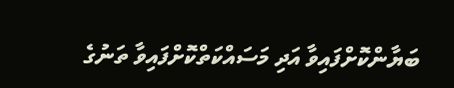ބަޔާންކޮށްފައިވާ އަދި މަސައްކަތްކޮށްފައިވާ ތަނުގެ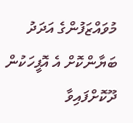މުވައްޒަފުންގެ އަދަދު ބަޔާންކޮށް އެ އޮފީހަކުން ދޫކޮށްފައިވާ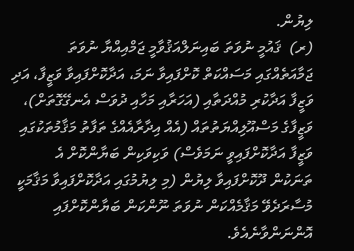ލިޔުން.
(ރ)  ޤައުމީ ނުވަތަ ބައިނަލްއަޤުވާމީ ޖަމްއިއްޔާ ނުވަތަ ޖަމާއަތެއްގައި މަސައްކަތް ކޮށްފައިވާ ނަމަ، އަދާކޮށްފައިވާ ވަޒީފާ، އަދި ވަޒީފާ އަދާކުރި މުއްދަތާއި (އަހަރާއި މަހާއި ދުވަސް އެނގޭގޮތަށް)، ވަޒީފާގެ މަސްއޫލިއްޔަތުތައް (އެއް އިދާރާއެއްގެ ތަފާތު މަޤާމުތަކުގައި ވަޒީފާ އަދާކޮށްފައިވީ ނަމަވެސް) ވަކިވަކިން ބަޔާންކޮށް އެ ތަނަކުން ދޫކޮށްފައިވާ ލިޔުން (މި ލިޔުމުގައި އަދާކޮށްފައިވާ މަޤާމަކީ މުސާރަދެވޭ މަޤާމެއްކަން ނުވަތަ ނޫންކަން ބަޔާންކޮށްފައި އޮންނަންވާނެއެވެ.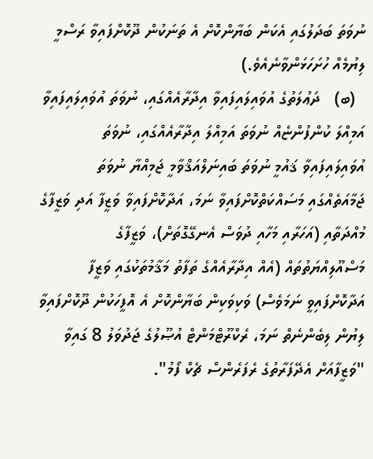ނުވަތަ ބަދަލުގައި އެކަން ބަޔާންކޮށް އެ ތަނަކުން ދޫކޮށްފައިވާ ރަސްމީ ލިޔުމެއް ހުށަހަޅަންވާނެއެވެ.)
  (ބ)   ދަޢުލަތުގެ އުވައިލައިފައިވާ އިދާރާއެއްގައި، ނުވަތަ އުވައިލައިފައިވާ އަމިއްލަ ކުންފުންޏެއް ނުވަތަ އަމިއްލަ އިދާރާއެއްގައި، ނުވަތަ އުވައިލައިފައިވާ ޤައުމީ ނުވަތަ ބައިނަލްއަޤްވާމީ ޖަމިއްޔާ ނުވަތަ ޖަމާއަތެއްގައި މަސައްކަތްކޮށްފައިވާ ނަމަ، އަދާކޮށްފައިވާ ވަޒީފާ އަދި ވަޒީފާގެ މުއްދަތާއި (އަހަރާއި މަހާއި ދުވަސް އެނގޭގޮތަށް)، ވަޒީފާގެ މަސްއޫލިއްޔަތުތައް (އެއް އިދާރާއެއްގެ ތަފާތު މަޤާމުތަކުގައި ވަޒީފާ އަދާކޮށްފައިވީ ނަމަވެސް) ވަކިވަކިން ބަޔާންކޮށް އެ އޮފީހަކުން ދޫކޮށްފައިވާ ލިޔުން ލިބެންނެތް ނަމަ، ރެކްރޫޓްމަންޓް އުޞޫލުގެ ޖަދުވަލު 8 ގައިވާ "ވަޒީފާއަށް އެދޭފަރާތުގެ ރެފަރެންސް ޗެކް ފޯމު".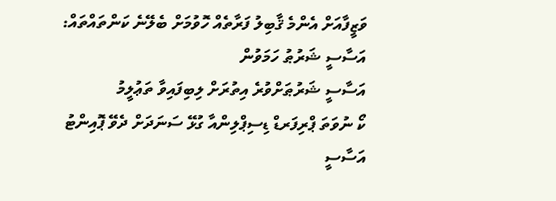ވަޒީފާއަށް އެންމެ ޤާބިލު ފަރާތެއް ހޮވުމަށް ބެލޭނެ ކަންތައްތައް:
އަސާސީ ޝަރުޠު ހަމަވުން
އަސާސީ ޝަރުޠަށްވުރެ އިތުރަށް ލިބިފައިވާ ތަޢުލީމު
ކޯ ނުވަތަ ޕްރިފަރޑް ޑިސިޕްލިންއާ ގުޅޭ ސަނަދަށް ދެވޭ ޕޮއިންޓު
އަސާސީ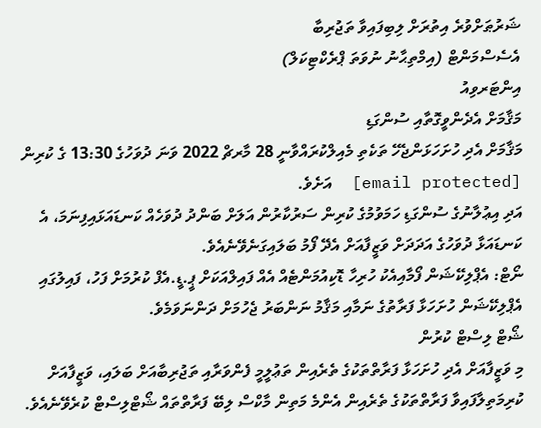ޝަރުޠަށްވުރެ އިތުރަށް ލިބިފައިވާ ތަޖުރިބާ
އެސެސްމަންޓް (އިމްތިޙާނު ނުވަތަ ޕްރެކްޓިކަލް)
އިންޓަރވިއު
މަޤާމަށް އެދެންވީގޮތާއި ސުންގަޑި
މަޤާމަށް އެދި ހުށަހަޅަންޖެހޭ ތަކެތި މެއިލްކުރައްވާނީ 28 މާރޗް 2022 ވަނަ ދުވަހުގެ 13:30 ގެ ކުރިން [email protected]  އަށެވެ.
އަދި އިޢުލާނުގެ ސުންގަޑި ހަމަވުމުގެ ކުރިން ސަރުކާރުން އަލަށް ބަންދު ދުވަހެއް ކަނޑައަޅައިފިނަމަ، އެ ކަނޑައަޅާ ދުވަހުގެ އަދަދަށް ވަޒީފާއަށް އެދޭ ފޯމު ބަލައިގަނެވޭނެއެވެ.
ނޯޓް: އެޕްލިކޭޝަން ފޯމާއިއެކު ހުރިހާ ޑޮކިއުމަންޓެއް އެއް ފައިލްއަކަށް ޕީ.ޑީ.އެފް ކުރުމަށް ފަހު، ފައިލުގައި އެޕްލިކޭޝަން ހުށަހަޅާ ފަރާތުގެ ނަމާއި މަޤާމު ނަންބަރު ޖެހުމަށް ދަންނަވަމެވެ.
ޝޯޓް ލިސްޓް ކުރުން
މި ވަޒީފާއަށް އެދި ހުށަހަޅާ ފަރާތްތަކުގެ ތެރެއިން ތަޢުލީމީ ފެންވަރާއި ތަޖުރިބާއަށް ބަލައި، ވަޒީފާއަށް ކުރިމަތިލާފައިވާ ފަރާތްތަކުގެ ތެރެއިން އެންމެ މަތިން މާކްސް ލިބޭ ފަރާތްތައް ޝޯޓްލިސްޓް ކުރެވޭނެއެވެ.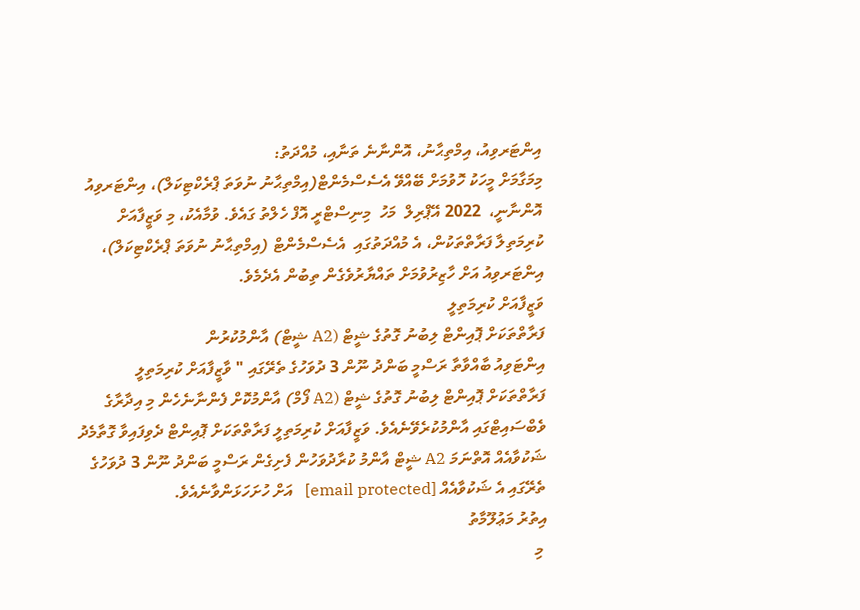އިންޓަރވިއު، އިމްތިޙާނު، އޮންނާނެ ތަނާއި، މުއްދަތު:
މިމަގާމަށް މީހަކު ހޮވުމަށް ބޭއްވޭ އެސެސްމެންޓް(އިމްތިޙާނު ނުވަތަ ޕްރެކްޓިކަލް)، އިންޓަރވިއު އޮންނާނީ،  2022 އޭޕްރިލް  މަހު  މިނިސްޓްރީ އޮފް ހެލްތު ގައެވެ. ވުމާއެކު، މި ވަޒީފާއަށް ކުރިމަތިލާ ފަރާތްތަކުން، އެ މުއްދަތުގައި  އެސެސްމެންޓް (އިމްތިޙާނު ނުވަތަ ޕްރެކްޓިކަލް)، އިންޓަރވިއު އަށް ހާޒިރުވުމަށް ތައްޔާރުވެގެން ތިބުން އެދެމެވެ.
ވަޒީފާއަށް ކުރިމަތިލީ
ފަރާތްތަކަށް ޕޮއިންޓް ލިބުނު ގޮތުގެ ޝީޓް (A2 ޝީޓް) އާންމުކުރުން
އިންޓަވިއު ބާއްވާތާ ރަސްމީ ބަންދު ނޫން 3 ދުވަހުގެ ތެރޭގައި " ވާޒީފާއަށް ކުރިމަތިލީ ފަރާތްތަކަށް ޕޮއިންޓް ލިބުނު ގޮތުގެ ޝީޓް (A2 ފޯމް) އާންމުކޮށް ފެންނާނެހެން މި އިދާރާގެ ވެބްސައިޓްގައި އާންމުކުރެވޭނެއެވެ. ވަޒީފާއަށް ކުރިމަތިލީ ފަރާތްތަކަށް ޕޮއިންޓް ދެވިފައިވާ ގޮތާމެދު ޝަކުވާއެއް އޮތްނަމަ A2 ޝީޓް އާންމު ކުރާދުވަހުން ފެށިގެން ރަސްމީ ބަންދު ނޫން 3 ދުވަހުގެ ތެރޭގައި އެ ޝަކުވާއެއް [email protected]   އަށް ހުށަހަޅަންވާނެއެވެ.
އިތުރު މަޢުލޫމާތު
 މި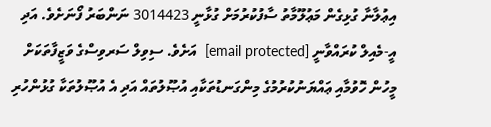އިޢުލާނާ ގުޅިގެން މަޢުލޫމާތު ސާފުކުރުމަށް ގުޅާނީ 3014423 ނަންބަރު ފޯނަށެވެ. އަދި އީ-މެއިލް ކުރައްވާނީ [email protected]  އަށެވެ. ސިވިލް ސަރވިސްގެ ވަޒީފާތަކަށް މީހުން ހޮވުމާއި ޢައްޔަނުކުރުމުގެ މިންގަނޑުތަކާއި އުޞޫލުތައް އަދި އެ އުޞޫލުތަކާ ގުޅުންހުރި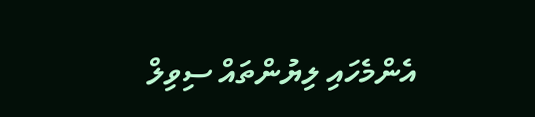އެންމެހައި ލިޔުންތައް ސިވިލް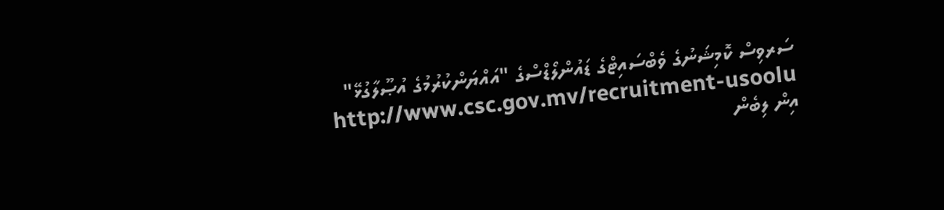ސަރވިސް ކޮމިޝަނުގެ ވެބްސައިޓްގެ ޑައުންލޯޑްސްގެ "އައްޔަންކުރުމުގެ އުޞޫލާގުޅޭ" http://www.csc.gov.mv/recruitment-usoolu އިން ލިބެން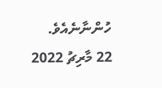ހުންނާނެއެވެ.
22 މާރިޗު 2022